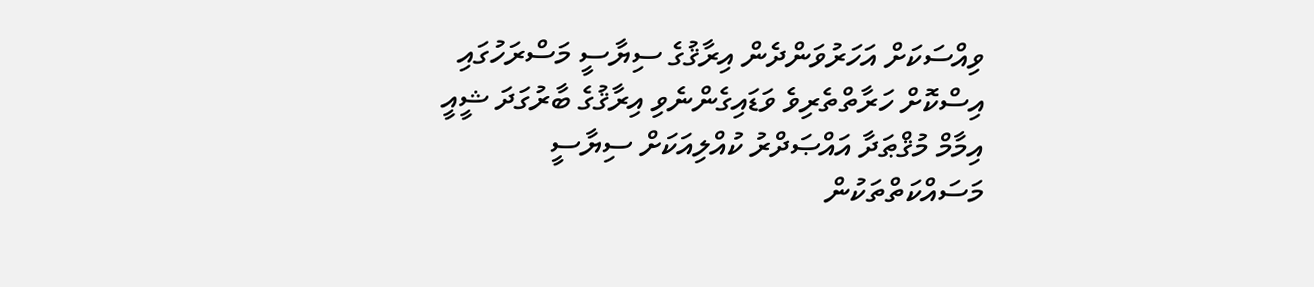ވިއްސަކަށް އަހަރުވަންދެން އިރާޤުގެ ސިޔާސީ މަސްރަހުގައި އިސްކޮށް ހަރާތްތެރިވެ ވަޑައިގެންނެވި އިރާޤުގެ ބާރުގަދަ ޝީއީ އިމާމް މުޤްޠަދާ އައްޞަދްރު ކުއްލިއަކަށް ސިޔާސީ މަސައްކަތްތަކުން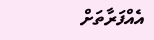އެއްފަރާތަށް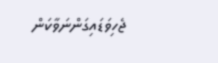ޖެހިވަޑައިގަންނަވާކަން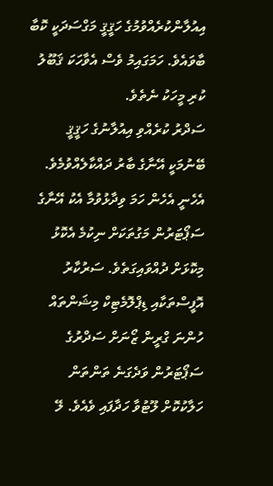އިއުލާންކުރެއްވުމުގެ ހަޤީޤީ މަގްސަދަކީ ކޮބާ ބާވައެވެ. ހަމަގައިމު ވެސް އެވާހަކަ ޤަބޫލު ކުރި މީހަކު ނެތެވެ.
ސަދްރު ކުރެއްވި އިއުލާނުގެ ހަޤީޤީ ބޭނުމަކީ އޭނާގެ ބާރު ދައްކާލެއްވުމެވެ. އެހެނީ އެހެން ހަމަ ވިދާޅުވުމާ އެކު އޭނާގެ ސަޕޯޓަރުން މަގުތަކަށް ނިކުމެ އެކޮޅު މިކޮޅަށް ދުއްވައިގަތެވެ. ސަރުކާރު އޮފީސްތަކާއި ޑިޕްލޮމެޓިކް މިޝަންތައް ހުންނަ ގްރީން ޒޯނަށް ސަދްރުގެ ސަޕޯޓަރުން ވަދެގަނެ ތަންތަން ހަލާކުކޮށް ލޫޓުވާ ހަދާފައި ވެއެވެ. ލޭ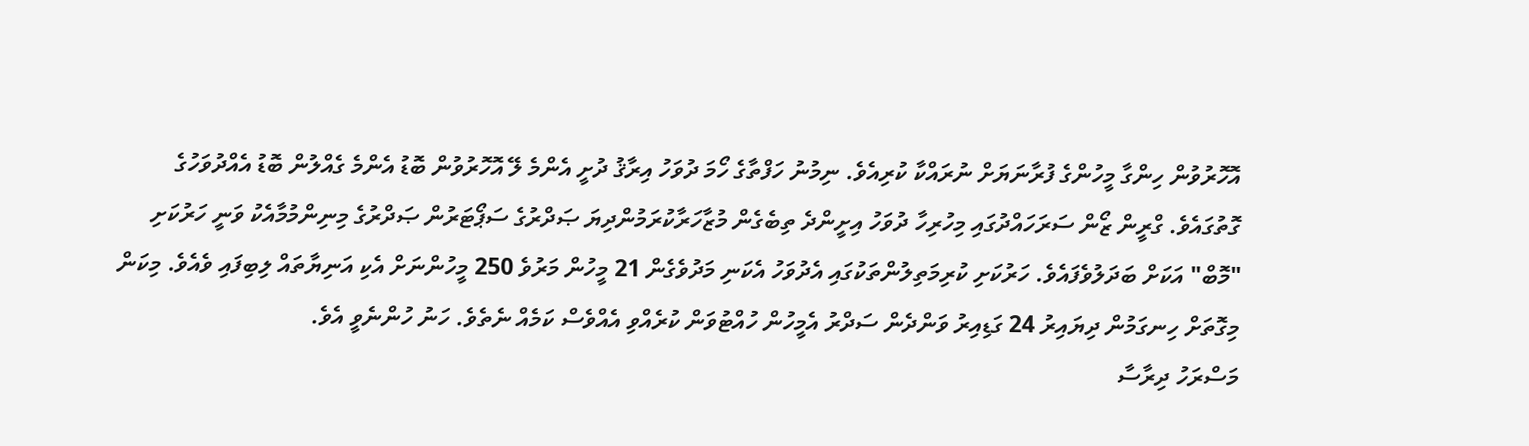އޮހޮރުވުން ހިންގާ މީހުންގެ ފުރާނަޔަށް ނުރައްކާ ކުރިއެވެ. ނިމުނު ހަފްތާގެ ހޯމަ ދުވަހު އިރާޤު ދުށީ އެންމެ ލޭ އޮހޮރުވުން ބޮޑު އެންމެ ގެއްލުން ބޮޑު އެއްދުވަހުގެ ގޮތުގައެވެ. ގްރީން ޒޯން ސަރަހައްދުގައި މިހުރިހާ ދުވަހު އިށީންދެ ތިބެގެން މުޒާހަރާކުރަމުންދިޔަ ޞަދްރުގެ ސަޕޯޓަރުން ޞަދްރުގެ މިނިންމުމާއެކު ވަނީ ހަރުކަށި "މޮބް" އަކަށް ބަދަލުވެފައެވެ. ހަރުކަށި ކުރިމަތިލުންތަކުގައި އެދުވަހު އެކަނި މަދުވެގެން 21 މީހުން މަރުވެ 250 މީހުންނަށް އެކި އަނިޔާތައް ލިބިފައި ވެއެވެ. މިކަން މިގޮތަށް ހިނގަމުން ދިޔައިރު 24 ގަޑިއިރު ވަންދެން ސަދްރު އެމީހުން ހުއްޓުވަން ކުރެއްވި އެއްވެސް ކަމެއް ނެތެވެ. ހަނު ހުންނެވީ އެވެ.
މަސްރަހު ދިރާސާ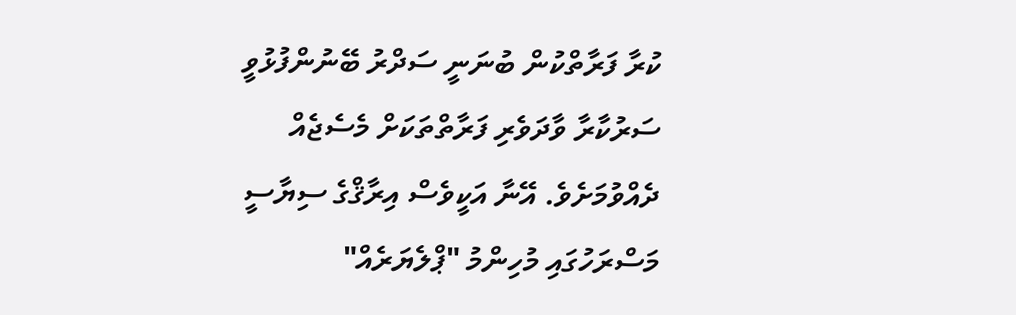ކުރާ ފަރާތްކުން ބުނަނީ ސަދްރު ބޭނުންފުޅުވީ ސަރުކާރާ ވާދަވެރި ފަރާތްތަކަށް މެސެޖެއް ދެއްވުމަށެވެ. އޭނާ އަކީވެސް އިރާޤްގެ ސިޔާސީ މަސްރަހުގައި މުހިންމު "ޕްލެޔަރެއް"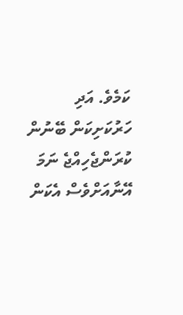ކަމެވެ. އަދި ހަރުކަށިކަން ބޭނުން ކުރަންޖެހިއްޖެ ނަމަ އޭނާއަށްވެސް އެކަން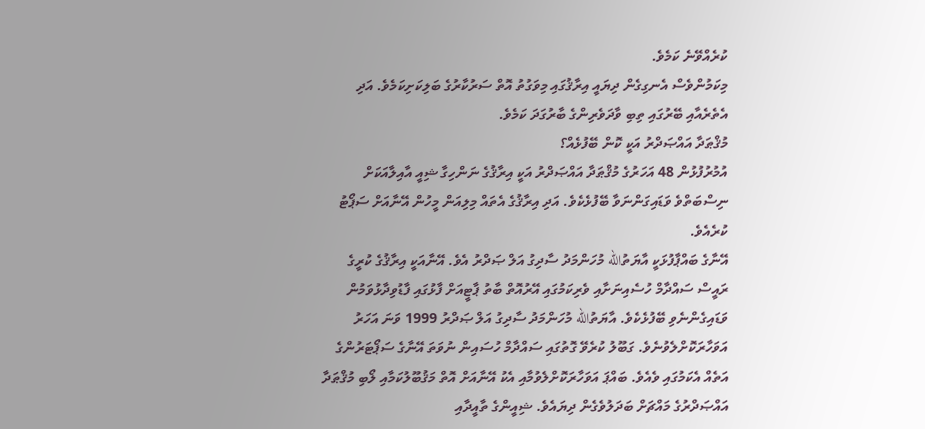ކުރެއްވޭނެ ކަމެވެ.
މިކަމުންވެސް އެނގިގެން ދިޔައީ އިރާޤުގައި މިވަގުތު އޮތް ސަރުކާރުގެ ބަލިކަށިކަމެވެ. އަދި އެތެރެއާއި ބޭރުގައި ތިބި ވާދަވެރިންގެ ބާރުގަދަ ކަމެވެ.
މުޤްޠަދާ އައްޞަދްރު އަކީ ކޮން ބޭފުޅެއް؟
އުމުރުފުޅުން 48 އަހަރުގެ މުޤްޠަދާ އައްޞަދްރު އަކީ އިރާޤުގެ ނަންހިގާ ޝިއީ އާއިލާއަކަށް ނިސްބަތްވެ ވަޑައިގަންނަވާ ބޭފުޅެކެވެ. އަދި އިރާޤުގެ އެތައް މިލިއަން މީހުން އޭނާއަށް ސަޕޯޓު ކުރެއެވެ.
އޭނާގެ ބައްޕާފުޅަކީ އާޔަތުالله މުހަންމަދު ސާދިގު އަލް ޞަދްރު އެވެ. އޭނާއަކީ އިރާޤުގެ ކުރީގެ ރައީސް ސައްދާމް ހުސެއިނަށާއި ވެރިކަމުގައި އޭރުއޮތް ބާތު ޕާޓީއަށް ފާޅުގައި ފާޑުވިދާޅުވަމުން ވަޑައިގެންނެވި ބޭފުޅެކެވެ. އާޔަތުالله މުހަންމަދު ސާދިގު އަލް ޞަދްރު 1999 ވަނަ އަހަރު އަވަހާރަކޮށްލެވުނެވެ. ގަބޫލު ކުރެވޭ ގޮތުގައި ސައްދާމް ހުސައިން ނުވަތަ އޭނާގެ ސަޕޯޓަރުންގެ އަތެއް އެކަމުގައި ވެއެވެ. ބައްޕަ އަވަހާރަކޮށްލެވުމާއި އެކު އޭނާއަށް އޮތް މަޤުބޫލުކަމާއި ލޯބި މުޤްޠަދާ އައްޞަދްރުގެ މައްޗަށް ބަދަލުވެގެން ދިޔައެވެ. ޝިއީންގެ ތާއީދާއި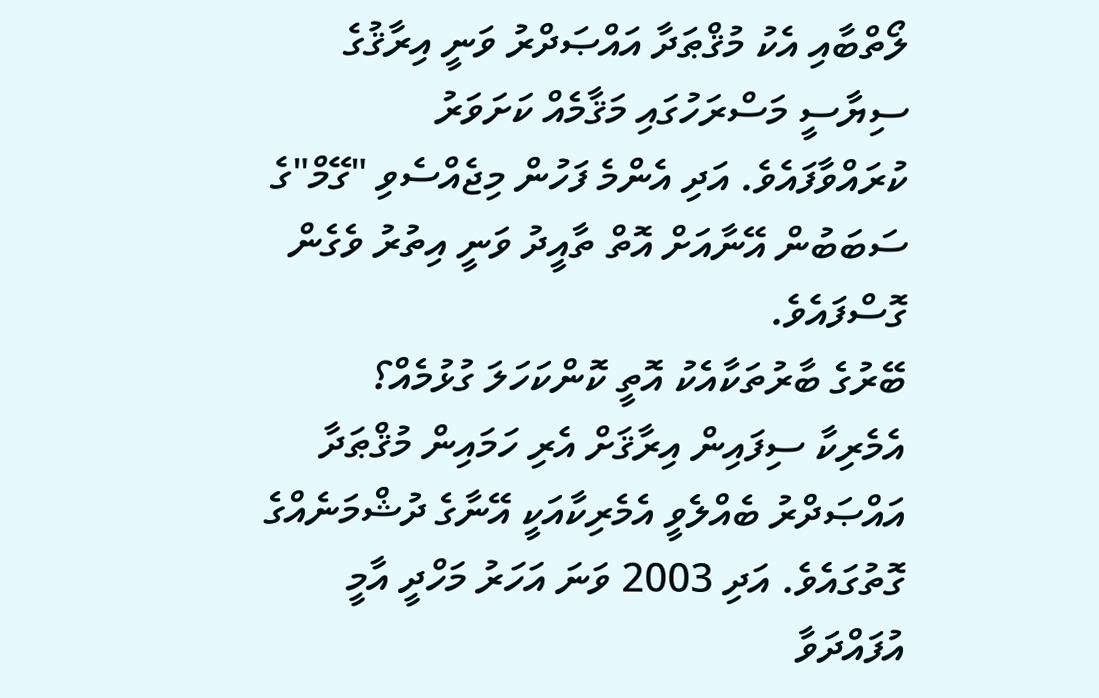ލޯތްބާއި އެކު މުޤްޠަދާ އައްޞަދްރު ވަނީ އިރާޤުގެ ސިޔާސީ މަސްރަހުގައި މަޤާމެއް ކަށަވަރު ކުރައްވާފައެވެ. އަދި އެންމެ ފަހުން މިޖެއްސެވި "ގޭމް"ގެ ސަބަބުން އޭނާއަށް އޮތް ތާއީދު ވަނީ އިތުރު ވެގެން ގޮސްފައެވެ.
ބޭރުގެ ބާރުތަކާއެކު އޮތީ ކޮންކަހަލަ ގުޅުމެއް؟
އެމެރިކާ ސިފައިން އިރާޤަށް އެރި ހަމައިން މުޤްޠަދާ އައްޞަދްރު ބެއްލެވީ އެމެރިކާއަކީ އޭނާގެ ދުޝްމަނެއްގެ ގޮތުގައެވެ. އަދި 2003 ވަނަ އަހަރު މަހްދީ އާމީ އުފައްދަވާ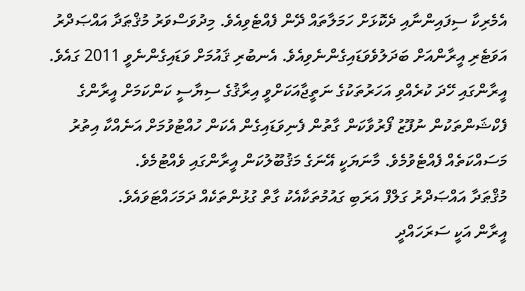އެމެރިކާ ސިފައިންނާއި ދެކޮޅަށް ހަމަލާތައް ދޭން ފެއްޓެވިއެވެ. މިދުވަސްވަރު މުޤްޠަދާ އައްޞަދްރު އަވަޓެރި އީރާންއަށް ބަދަލުވެވަޑައިގެންނެވިއެވެ. އެނބުރި ޤައުމަށް ވަޑައިގެންނެވީ 2011 ގައެވެ. އީރާންގައި ހޭދަ ކުރެއްވި އަހަރުތަކުގެ ނަތީޖާއަކަށްވީ އިރާޤުގެ ސިޔާސީ ކަންކަމަށް އީރާންގެ ފެކްޝަންތަކުން ނުފޫޒު ފޯރުވާކަން ގާތުން ފެނިވަޑައިގެން އެކަން ހުއްޓުވުމަށް އަނެއްކާ އިތުރު މަސައްކަތެއް ފެއްޓެވުމެވެ. މާނަޔަކީ އޭނަގެ މަޤުބޫލުކަން އީރާންގައި ވެއްޓުމެވެ.
މުޤްޠަދާ އައްޞަދްރު ގަލްފް އަރަބި ގައުމުތަކާއެކު ގާތް ގުޅުންތަކެއް ދަމަހައްޓަވައެވެ.
އީރާން އަކީ ސަރަހައްދީ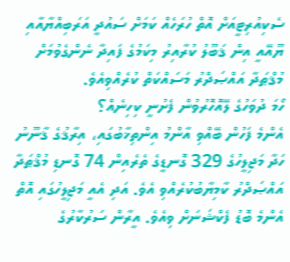ސެކިއުރިޓީއަށް އޮތް ހުރަހެއް ކަމަށް ސައުދީ އަރަބިއްޔާއާއި ޔޫއޭއީ އިން ޤަބޫލު ކުރާއިރު މިކަމުގެ ފައިދާ ނެންގެވުމަށް މުޤްޠަދާ އައްޞަދްރު މަސައްކަތް ކުރެއްވިއެވެ.
ހޯމަ ދުވަހުގެ ލޭއޮހޮރުވުން ފެށުނީ ކިހިނެއް؟
އެންމެ ފަހުން ބޭއްވި އާންމު އިންތިޚާބުގައި، އިރާޤުގެ ޤާނޫނު ހަދާ މަޖިލީހުގެ 329 ގޮނޑީގެ ތެރެއިން 74 ގޮނޑި މުޤްޠަދާ އައްޞަދްރު ކާމިޔާބުކުރެއްވި އެވެ. އަދި އެއީ މަޖިލީހުގައި އޮތް އެންމެ ބޮޑު ފެކްޝަނަށް ވިއެވެ. އީރާން ސަރުކާރުގެ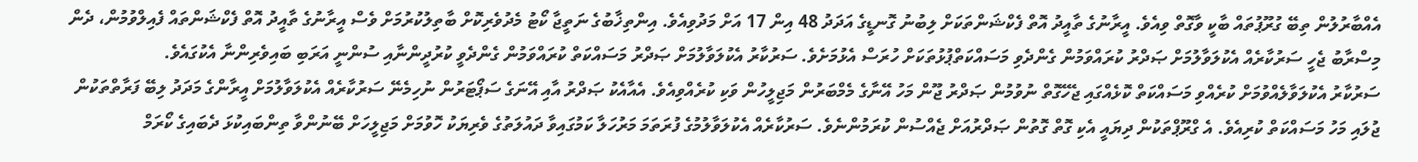އެއްބާރުލުން ތިބޭ ގުރޫޕުތައް ބާކީ ވާގޮތް ވިއެވެ. އީރާނުގެ ތާއީދު އޮތް ފެކްޝަންތަކަށް ލިބުނު ގޮނޑީގެ އަދަދު 48 އިން 17 އަށް މަދުވިއެވެ. އިންތިޚާބުގެ ނަތީޖާ ކޯޓު މެދުވެރިކޮށް ބާތިލުކުރުމަށް ވެސް އީރާނުގެ ތާއީދު އޮތް ފެކްޝަންތައް ފެއިލްވުމުން، ދެން މިސްރާބު ޖެހީ ސަރުކާރެއް އެކުލަވާލުމަށް ޞަދްރު ކުރައްވަމުން ގެންދެވި މަސައްކަތްޕުޅުތަކަށް ހުރަސް އެޅުމަށެވެ. ސަރުކާރު އެކުލަވާލުމަށް ޞަދްރު މަސައްކަތް ކުރައްވަމުން ގެންދެވީ ކުރުދީންނާއި ސުންނީ އަރަބި ބައިވެރިންނާ އެކުގައެވެ.
ސަރުކާރު އެކުލަވާލެއްވުމަށް ކުރެއްވި މަސައްކަތް ކޮޅެއްގައި ޖެހޭގޮތް ނުވުމުން ޞަދްރު ޖޫން މަހު އޭނާގެ މެމްބަރުން މަޖިލީހުން ވަކި ކުރެއްވިއެވެ. އެއާއެކު ޞަދްރު އާއި އޭނަގެ ސަޕޯޓަރުން ނުހިމެނޭ ސަރުކާރެއް އެކުލަވާލުމަށް އީރާންގެ މަދަދު ލިބޭ ފަރާތްތަކުން ޖުލައި މަހު މަސައްކަތް ކުރިއެވެ. އެ ގްރޫޕްތަކުން ދިޔައީ އެކި ގޮތް ގޮތުން ޞަދްރުއަށް ޖެއްސުން ކުރަމުންނެވެ. ސަރުކާރެއް އެކުލަވާލުމުގެ ފުރަތަމަ މަރުހަލާ ކަމުގައިވާ ދައުލަތުގެ ވެރިޔަކު ހޮވުމަށް މަޖިލީހަށް ބޭނުންވާ ތިންބައިކުޅަ ދެބައިގެ ކޯރަމް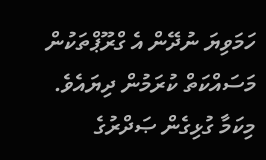ހަމަވިޔަ ނުދޭން އެ ގްރޫޕްތަކުން މަސައްކަތް ކުރަމުން ދިޔައެވެ. މިކަމާ ގުޅިގެން ޞަދްރުގެ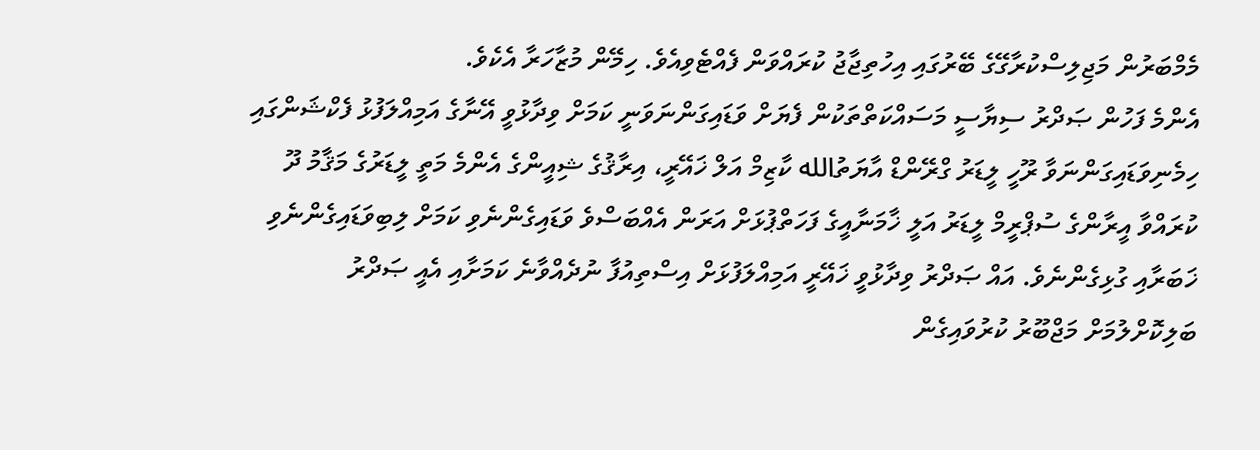މެމްބަރުން މަޖިލިސްކުރާގޭގެ ބޭރުގައި އިހުތިޖާޖު ކުރައްވަން ފެއްޓެވިއެވެ. ހިމޭން މުޒާހަރާ އެކެވެ.
އެންމެ ފަހުން ޞަދްރު ސިޔާސީ މަސައްކަތްތަކުން ފެޔަށް ވަޑައިގަންނަވަނީ ކަމަށް ވިދާޅުވީ އޭނާގެ އަމިއްލަފުޅު ފެކްޝަންގައި ހިމެނިވަޑައިގަންނަވާ ރޫހީ ލީޑަރު ގްރޭންޑް އާޔަތުالله ކާޒިމް އަލް ޚައޭރީ، އިރާޤުގެ ޝިއީންގެ އެންމެ މަތީ ލީޑަރުގެ މަޤާމު ދޫ ކުރައްވާ އީރާންގެ ސުޕްރީމް ލީޑަރު އަލީ ޚާމަނާއީގެ ފަހަތްޕުޅަށް އަރަން އެއްބަސްވެ ވަޑައިގެންނެވި ކަމަށް ލިބިވަޑައިގެންނެވި ޚަބަރާއި ގުޅިގެންނެވެ. އައް ޞަދްރު ވިދާޅުވީ ޚައޭރީ އަމިއްލަފުޅަށް އިސްތިއުފާ ނުދެއްވާނެ ކަމަށާއި އެއީ ޞަދްރު ބަލިކޮށްލުމަށް މަޖްބޫރު ކުރުވައިގެން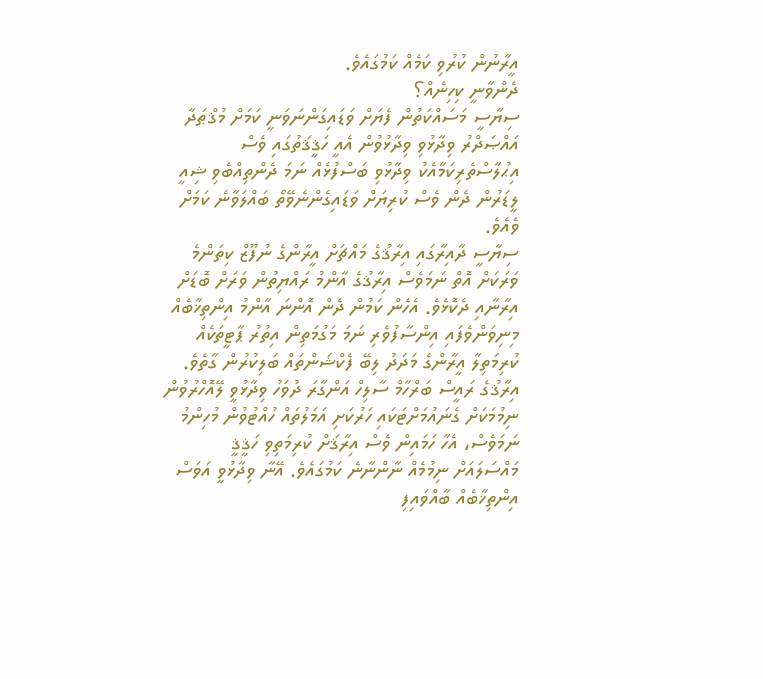އީރާނުން ކުރުވި ކަމެއް ކަމުގައެވެ.
ދެންވާނީ ކިހިނެއް؟
ސިޔާސީ މަސައްކަތުން ފެޔަށް ވަޑައިގަންނަވަނީ ކަމަށް މުޤްޠަދާ އައްޞަދްރު ވިދާޅުވި ވިދާޅުވުން އެއީ ހަޤީޤަތުގައި ވެސް އިޙުލާސްތެރިކަމާއެކު ވިދާޅުވި ބަސްފުޅެއް ނަމަ ދެންތިއްބެވި ޝިއީ ލީޑަރުން ދެން ވެސް ކުރިޔަށް ވަޑައިގެންނެވޭތޯ ބައްލަވާނެ ކަމަށް ވެއެވެ.
ސިޔާސީ ދާއިރާގައި އިރާޤުގެ މައްޗަށް އީރާންގެ ނުފޫޒް ކިތަންމެ ވަރަކަށް އޮތް ނަމަވެސް އިރާޤުގެ އާންމު ރައްޔިތުން ވަރަށް ބޮޑަށް އިރާނާއި ދެކޮޅެވެ. އެހެން ކަމުން ދެން އޮންނަ އާންމު އިންތިޚާބެއް މިނިވަންވެފައި އިންސާފުވެރި ނަމަ މަގުމަތިން އިތުރު ޕާޓީތަކެއް ކުރިމަތިލާ އީރާންގެ މަދަދު ލިބޭ ފެކްޝަންތައް ބަލިކުރުން ގާތެވެ.
އިރާޤުގެ ރައީސް ބަރްހާމް ސާލިހް އަންގާރަ ދުވަހު ވިދާޅުވީ ލޭއޮހްރުވުން ނިމުމަކަށް ގެނައުމަށްޓަކައި ހަރުކަށި އަމަލުތައް ހުއްޓުވުން މުހިންމު ނަމަވެސް، އެހާ ހަމައިން ވެސް އިރާޤަށް ކުރިމަތިވި ހަޤީޤީ މައްސަލައަށް ނިމުމެއް ނާންނާނެ ކަމުގައެވެ. އޭނާ ވިދާޅުވީ އަވަސް އިންތިޚާބެއް ބާއްވައިފި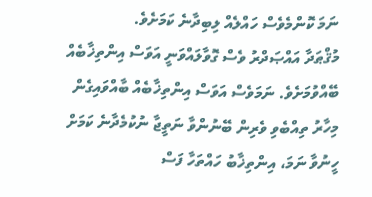ނަމަ ކޮންމެވެސް ހައްލެއް ލިބިދާނެ ކަމަށެވެ.
މުޤްޠަދާ އައްޞަދްރު ވެސް ގޮވާލައްވަނީ އަވަސް އިންތިޚާބެއް ބޭއްވުމަށެވެ. ނަމަވެސް އަވަސް އިންތިޚާބެއް ބާއްވައިގެން މިހާރު ތިއްބެވި ވެރިން ބޭނުންވާ ނަތީޖާ ނުކުމެދާނެ ކަމަށް ހީނުވާ ނަމަ، އިންތިޚާބު ހައްތަހާ ފަސް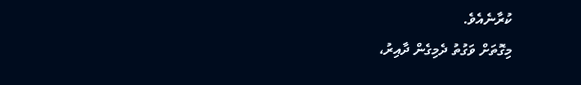ކުރާނެއެވެ.
މިގޮތަށް ވަގުތު ދެމިގެން ދާއިރު،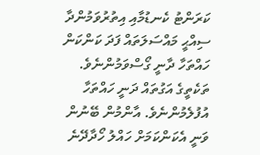ކަރަންޓު ކެނޑުމާއި އިތުރުވަމުންދާ ސިއްޙީ މައްސަލަތައް ފަދަ ކަންކަން ހައްތަހާ ދާނީ ގޯސްވަމުންނެވެ. ތަކެތީގެ އަގުތައް ދަނީ ހައްތަހާ އުފުލެމުންނެވެ. އާންމުން ބޭނުން ވަނީ އެކަންކަމަށް ހައްލު ހޯދާދޭނެ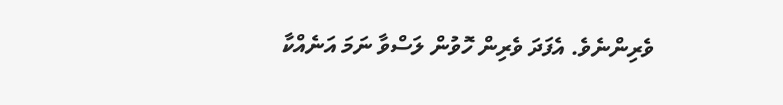ވެރިންނެވެ. އެފަދަ ވެރިން ހޮވުން ލަސްވާ ނަމަ އަނެއްކާ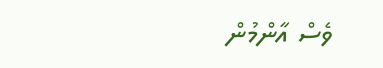ވެސް އާންމުން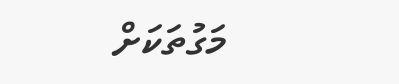މަގުތަކަށް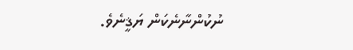ނުކުންނާނެކަން ޔަޤީނެވެ.